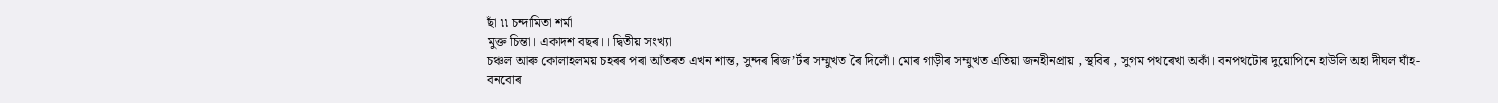ছাঁ ৷৷ চন্দামিতা শৰ্মা
মুক্ত চিন্তা। একাদশ বছৰ।। দ্বিতীয় সংখ্যা
চঞ্চল আৰু কোলাহলময় চহৰৰ পৰা আঁতৰত এখন শান্ত, সুন্দৰ ৰিজ’ৰ্টৰ সম্মুখত ৰৈ দিলোঁ। মোৰ গাড়ীৰ সম্মুখত এতিয়া জনহীনপ্ৰায় , স্থবিৰ , সুগম পথৰেখা অকাঁ। বনপথটোৰ দুয়োপিনে হাউলি অহা দীঘল ঘাঁহ-বনবোৰ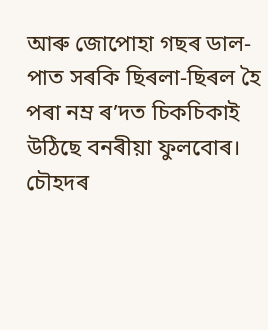আৰু জোপোহা গছৰ ডাল-পাত সৰকি ছিৰলা-ছিৰল হৈ পৰা নম্ৰ ৰ’দত চিকচিকাই উঠিছে বনৰীয়া ফুলবোৰ।
চৌহদৰ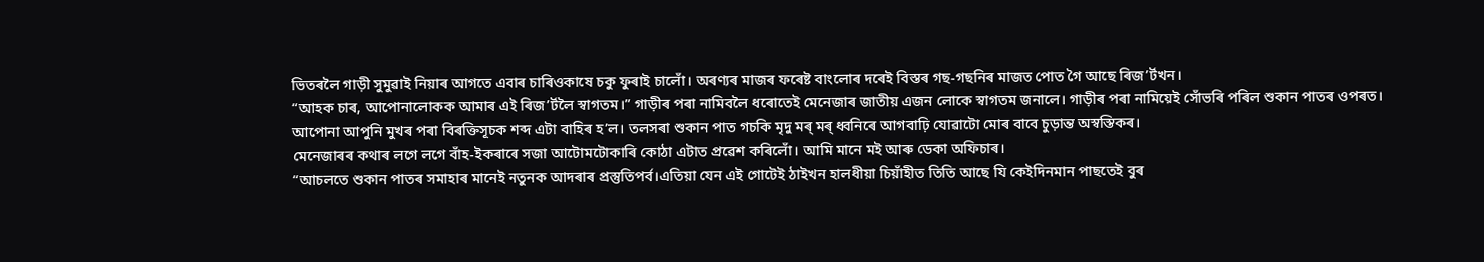ভিতৰলৈ গাড়ী সুমুৱাই নিয়াৰ আগতে এবাৰ চাৰিওকাষে চকু ফুৰাই চালোঁ। অৰণ্যৰ মাজৰ ফৰেষ্ট বাংলোৰ দৰেই বিস্তৰ গছ-গছনিৰ মাজত পোত গৈ আছে ৰিজ’ৰ্টখন।
“আহক চাৰ, আপোনালোকক আমাৰ এই ৰিজ’ৰ্টলৈ স্বাগতম।” গাড়ীৰ পৰা নামিবলৈ ধৰোতেই মেনেজাৰ জাতীয় এজন লোকে স্বাগতম জনালে। গাড়ীৰ পৰা নামিয়েই সোঁভৰি পৰিল শুকান পাতৰ ওপৰত। আপোনা আপুনি মুখৰ পৰা বিৰক্তিসূচক শব্দ এটা বাহিৰ হ’ল। তলসৰা শুকান পাত গচকি মৃদু মৰ্ মৰ্ ধ্বনিৰে আগবাঢ়ি যোৱাটো মোৰ বাবে চুড়ান্ত অস্বস্তিকৰ।
মেনেজাৰৰ কথাৰ লগে লগে বাঁহ-ইকৰাৰে সজা আটোমটোকাৰি কোঠা এটাত প্ৰৱেশ কৰিলোঁ। আমি মানে মই আৰু ডেকা অফিচাৰ।
“আচলতে শুকান পাতৰ সমাহাৰ মানেই নতুনক আদৰাৰ প্ৰস্তুতিপৰ্ব।এতিয়া যেন এই গোটেই ঠাইখন হালধীয়া চিয়াঁহীত তিতি আছে যি কেইদিনমান পাছতেই বুৰ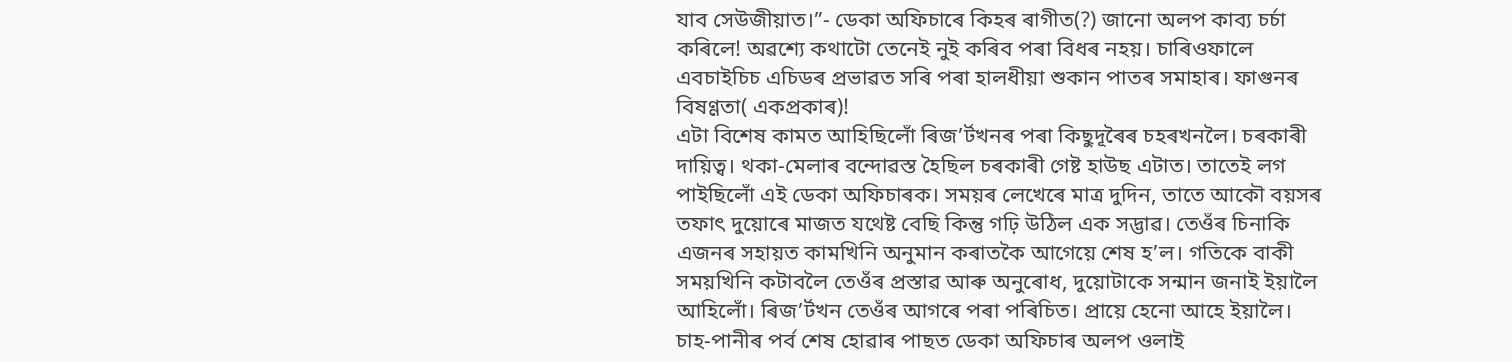যাব সেউজীয়াত।”- ডেকা অফিচাৰে কিহৰ ৰাগীত(?) জানো অলপ কাব্য চৰ্চা কৰিলে! অৱশ্যে কথাটো তেনেই নুই কৰিব পৰা বিধৰ নহয়। চাৰিওফালে এবচাইচিচ এচিডৰ প্ৰভাৱত সৰি পৰা হালধীয়া শুকান পাতৰ সমাহাৰ। ফাগুনৰ বিষণ্ণতা( একপ্ৰকাৰ)!
এটা বিশেষ কামত আহিছিলোঁ ৰিজ’ৰ্টখনৰ পৰা কিছুদূৰৈৰ চহৰখনলৈ। চৰকাৰী দায়িত্ব। থকা-মেলাৰ বন্দোৱস্ত হৈছিল চৰকাৰী গেষ্ট হাউছ এটাত। তাতেই লগ পাইছিলোঁ এই ডেকা অফিচাৰক। সময়ৰ লেখেৰে মাত্ৰ দুদিন, তাতে আকৌ বয়সৰ তফাৎ দুয়োৰে মাজত যথেষ্ট বেছি কিন্তু গঢ়ি উঠিল এক সদ্ভাৱ। তেওঁৰ চিনাকি এজনৰ সহায়ত কামখিনি অনুমান কৰাতকৈ আগেয়ে শেষ হ’ল। গতিকে বাকী সময়খিনি কটাবলৈ তেওঁৰ প্ৰস্তাৱ আৰু অনুৰোধ, দুয়োটাকে সন্মান জনাই ইয়ালৈ আহিলোঁ। ৰিজ’ৰ্টখন তেওঁৰ আগৰে পৰা পৰিচিত। প্ৰায়ে হেনো আহে ইয়ালৈ।
চাহ-পানীৰ পৰ্ব শেষ হোৱাৰ পাছত ডেকা অফিচাৰ অলপ ওলাই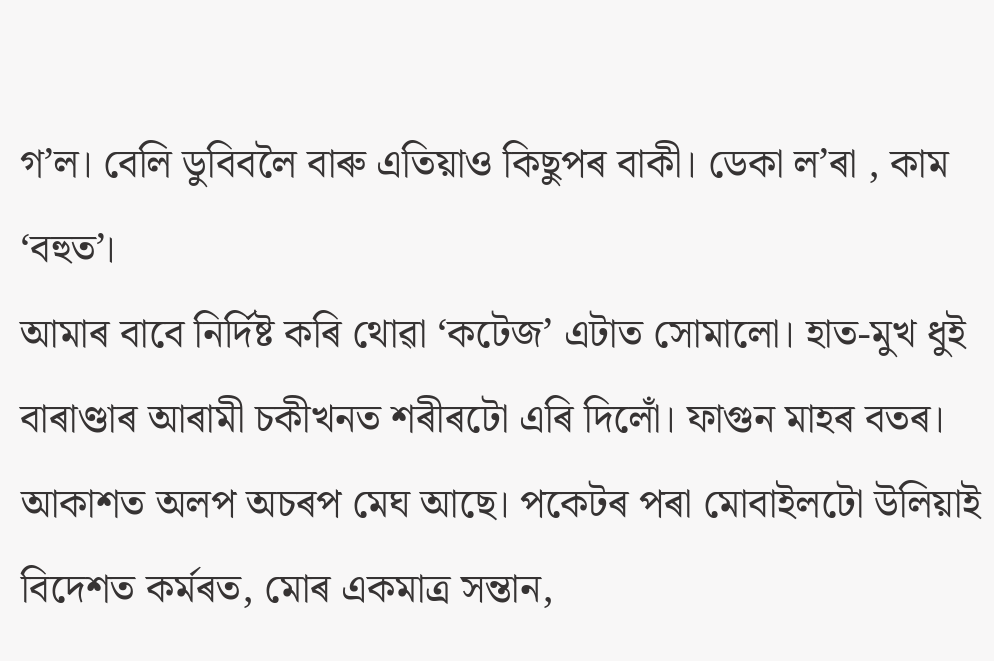গ’ল। বেলি ডুবিবলৈ বাৰু এতিয়াও কিছুপৰ বাকী। ডেকা ল’ৰা , কাম ‘বহুত’।
আমাৰ বাবে নিৰ্দিষ্ট কৰি থোৱা ‘কটেজ’ এটাত সোমালো। হাত-মুখ ধুই বাৰাণ্ডাৰ আৰামী চকীখনত শৰীৰটো এৰি দিলোঁ। ফাগুন মাহৰ বতৰ। আকাশত অলপ অচৰপ মেঘ আছে। পকেটৰ পৰা মোবাইলটো উলিয়াই বিদেশত কৰ্মৰত, মোৰ একমাত্ৰ সন্তান,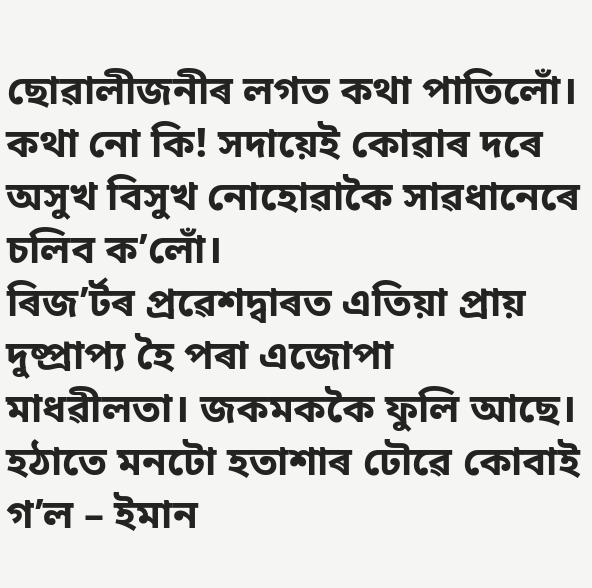ছোৱালীজনীৰ লগত কথা পাতিলোঁ। কথা নো কি! সদায়েই কোৱাৰ দৰে অসুখ বিসুখ নোহোৱাকৈ সাৱধানেৰে চলিব ক’লোঁ।
ৰিজ’ৰ্টৰ প্ৰৱেশদ্বাৰত এতিয়া প্ৰায় দুষ্প্ৰাপ্য হৈ পৰা এজোপা মাধৱীলতা। জকমককৈ ফুলি আছে। হঠাতে মনটো হতাশাৰ ঢৌৱে কোবাই গ’ল – ইমান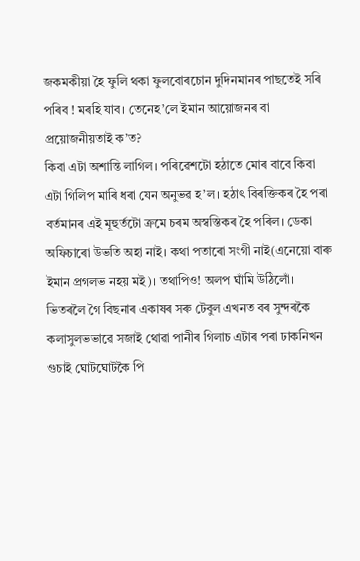জকমকীয়া হৈ ফুলি থকা ফুলবোৰচোন দুদিনমানৰ পাছতেই সৰি পৰিব ! মৰহি যাব। তেনেহ’লে ইমান আয়োজনৰ বা প্ৰয়োজনীয়তাই ক’ত?
কিবা এটা অশান্তি লাগিল। পৰিৱেশটো হঠাতে মোৰ বাবে কিবা এটা গিলিপ মাৰি ধৰা যেন অনুভৱ হ’ল। হঠাৎ বিৰক্তিকৰ হৈ পৰা বৰ্তমানৰ এই মূহুৰ্তটো ক্ৰমে চৰম অস্বস্তিকৰ হৈ পৰিল। ডেকা অফিচাৰো উভতি অহা নাই। কথা পতাৰো সংগী নাই(এনেয়ো বাৰু ইমান প্ৰগলভ নহয় মই)। তথাপিও! অলপ ঘাঁমি উঠিলোঁ। ভিতৰলৈ গৈ বিছনাৰ একাষৰ সৰু টেবুল এখনত বৰ সুন্দৰকৈ কলাসুলভভাৱে সজাই থোৱা পানীৰ গিলাচ এটাৰ পৰা ঢাকনিখন গুচাই ঘোটঘোটকৈ পি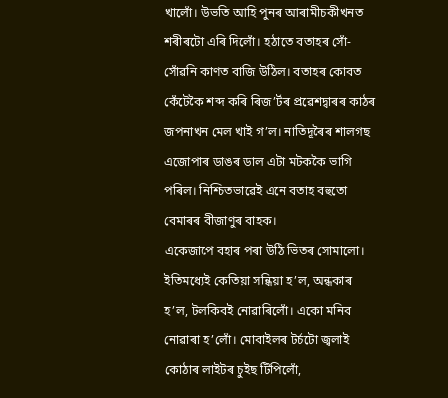খালোঁ। উভতি আহি পুনৰ আৰামীচকীখনত শৰীৰটো এৰি দিলোঁ। হঠাতে বতাহৰ সোঁ-সোঁৱনি কাণত বাজি উঠিল। বতাহৰ কোবত কেঁটেকৈ শব্দ কৰি ৰিজ’ৰ্টৰ প্ৰৱেশদ্বাৰৰ কাঠৰ জপনাখন মেল খাই গ’ল। নাতিদূৰৈৰ শালগছ এজোপাৰ ডাঙৰ ডাল এটা মটককৈ ভাগি পৰিল। নিশ্চিতভাৱেই এনে বতাহ বহুতো বেমাৰৰ বীজাণুৰ বাহক।
একেজাপে বহাৰ পৰা উঠি ভিতৰ সোমালো। ইতিমধ্যেই কেতিয়া সন্ধিয়া হ’ল, অন্ধকাৰ হ’ল, টলকিবই নোৱাৰিলোঁ। একো মনিব নোৱাৰা হ’লোঁ। মোবাইলৰ টৰ্চটো জ্বলাই কোঠাৰ লাইটৰ চুইছ টিপিলোঁ,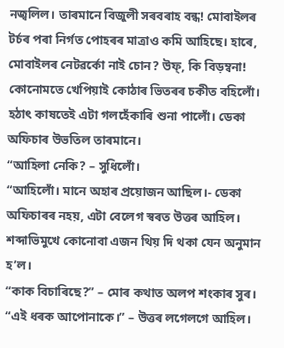নজ্বলিল। তাৰমানে বিজুলী সৰবৰাহ বন্ধ! মোবাইলৰ টৰ্চৰ পৰা নিৰ্গত পোহৰৰ মাত্ৰাও কমি আহিছে। হাৰে, মোবাইলৰ নেটৱৰ্কো নাই চোন? উফ্, কি বিড়ম্বনা! কোনোমতে খেপিয়াই কোঠাৰ ভিতৰৰ চকীত বহিলোঁ। হঠাৎ কাষতেই এটা গলহেঁকাৰি শুনা পালোঁ। ডেকা অফিচাৰ উভতিল তাৰমানে।
“আহিলা নেকি? – সুধিলোঁ।
“আহিলোঁ। মানে অহাৰ প্ৰয়োজন আছিল।- ডেকা অফিচাৰৰ নহয়, এটা বেলেগ স্বৰত উত্তৰ আহিল।
শব্দাভিমুখে কোনোবা এজন থিয় দি থকা যেন অনুমান হ’ল।
“কাক বিচাৰিছে?” – মোৰ কথাত অলপ শংকাৰ সুৰ।
“এই ধৰক আপোনাকে।” – উত্তৰ লগেলগে আহিল।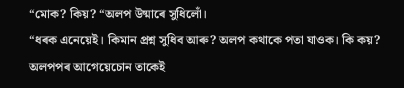“মোক? কিয়? “অলপ উষ্মাৰে সুধিলোঁ।
“ধৰক এনেয়েই। কিমান প্ৰশ্ন সুধিব আৰু? অলপ কথাকে পতা যাওক। কি কয়? অলপপৰ আগেয়েচোন তাকেই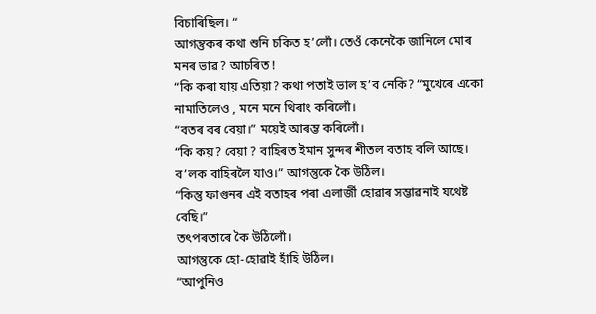বিচাৰিছিল। “
আগন্তুকৰ কথা শুনি চকিত হ’লোঁ। তেওঁ কেনেকৈ জানিলে মোৰ মনৰ ভাৱ? আচৰিত !
“কি কৰা যায় এতিয়া? কথা পতাই ভাল হ’ব নেকি? “মুখেৰে একো নামাতিলেও , মনে মনে থিৰাং কৰিলোঁ।
“বতৰ বৰ বেয়া।” ময়েই আৰম্ভ কৰিলোঁ।
“কি কয়? বেয়া ? বাহিৰত ইমান সুন্দৰ শীতল বতাহ বলি আছে। ব’লক বাহিৰলৈ যাও।” আগন্তুকে কৈ উঠিল।
“কিন্তু ফাগুনৰ এই বতাহৰ পৰা এলাৰ্জী হোৱাৰ সম্ভাৱনাই যথেষ্ট বেছি।”
তৎপৰতাৰে কৈ উঠিলোঁ।
আগন্তুকে হো-হোৱাই হাঁহি উঠিল।
“আপুনিও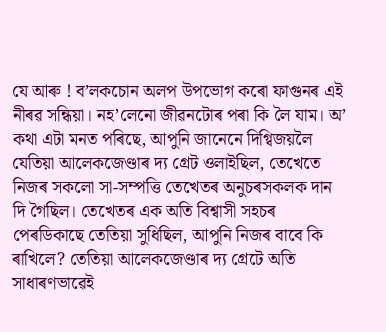যে আৰু ! ব’লকচোন অলপ উপভোগ কৰো ফাগুনৰ এই নীৰৱ সন্ধিয়া। নহ’লেনো জীৱনটোৰ পৰা কি লৈ যাম। অ’ কথা এটা মনত পৰিছে, আপুনি জানেনে দিগ্বিজয়লৈ যেতিয়া আলেকজেণ্ডাৰ দ্য গ্ৰেট ওলাইছিল, তেখেতে নিজৰ সকলো সা-সম্পত্তি তেখেতৰ অনুচৰসকলক দান দি গৈছিল। তেখেতৰ এক অতি বিশ্বাসী সহচৰ পেৰডিকাছে তেতিয়া সুধিছিল, আপুনি নিজৰ বাবে কি ৰাখিলে? তেতিয়া আলেকজেণ্ডাৰ দ্য গ্ৰেটে অতি সাধাৰণভাৱেই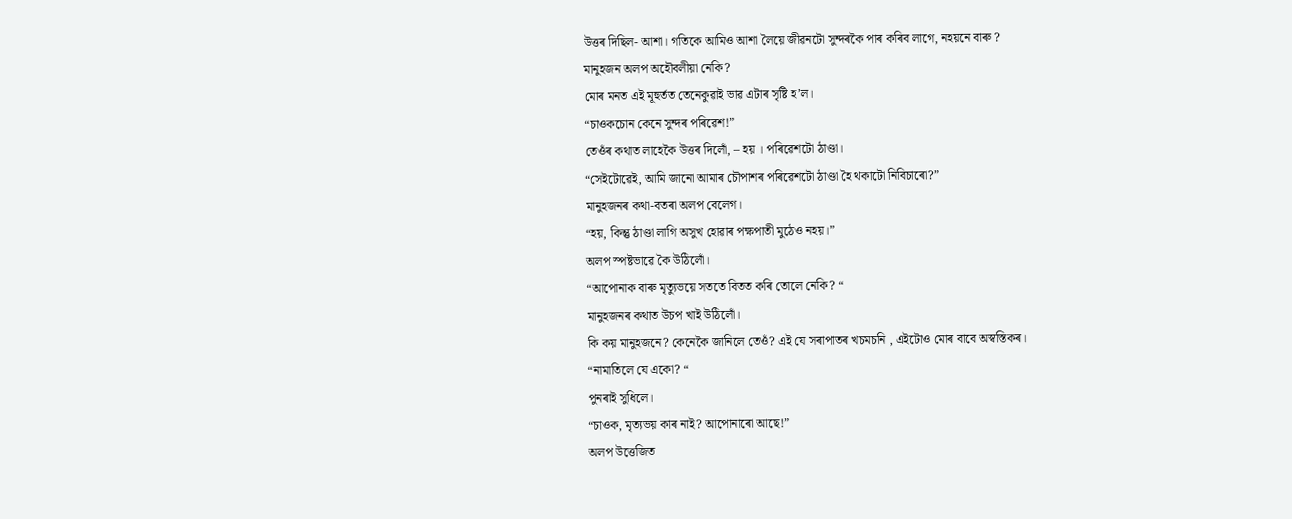উত্তৰ দিছিল- আশা। গতিকে আমিও আশা লৈয়ে জীৱনটো সুন্দৰকৈ পাৰ কৰিব লাগে, নহয়নে বাৰু ?
মানুহজন অলপ অহৌবলীয়া নেকি?
মোৰ মনত এই মূহুৰ্তত তেনেকুৱাই ভাৱ এটাৰ সৃষ্টি হ’ল।
“চাওকচোন কেনে সুন্দৰ পৰিৱেশ!”
তেওঁৰ কথাত লাহেকৈ উত্তৰ দিলোঁ, – হয় । পৰিৱেশটো ঠাণ্ডা।
“সেইটোৱেই, আমি জানো আমাৰ চৌপাশৰ পৰিৱেশটো ঠাণ্ডা হৈ থকাটো নিবিচাৰো?”
মানুহজনৰ কথা-বতৰা অলপ বেলেগ।
“হয়, কিন্তু ঠাণ্ডা লাগি অসুখ হোৱাৰ পক্ষপাতী মুঠেও নহয়।”
অলপ স্পষ্টভাৱে কৈ উঠিলোঁ।
“আপোনাক বাৰু মৃত্যুভয়ে সততে বিতত কৰি তোলে নেকি? “
মানুহজনৰ কথাত উচপ খাই উঠিলোঁ।
কি কয় মানুহজনে? কেনেকৈ জানিলে তেওঁ? এই যে সৰাপাতৰ খচমচনি , এইটোও মোৰ বাবে অস্বস্তিকৰ।
“নামাতিলে যে একো? “
পুনৰাই সুধিলে।
“চাওক, মৃত্যভয় কাৰ নাই? আপোনাৰো আছে!”
অলপ উত্তেজিত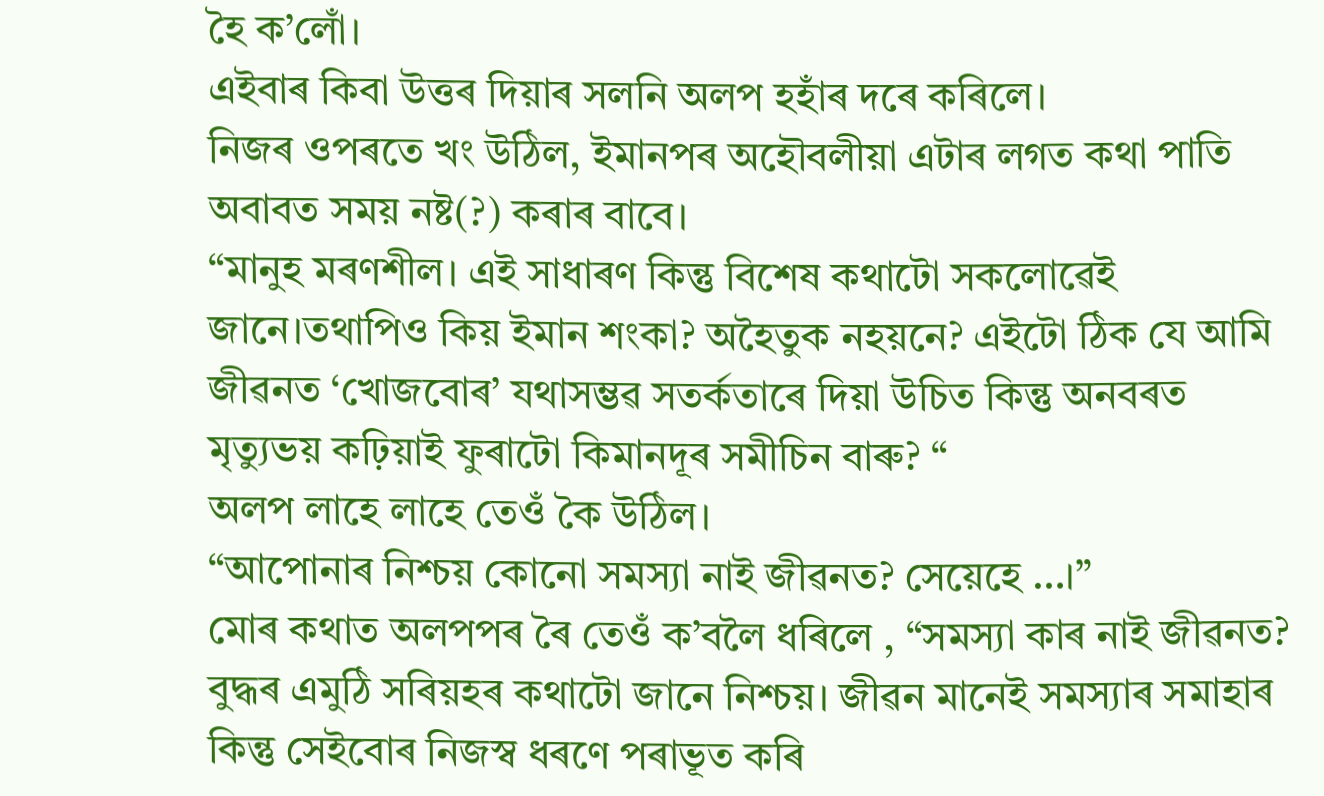হৈ ক’লোঁ।
এইবাৰ কিবা উত্তৰ দিয়াৰ সলনি অলপ হহাঁৰ দৰে কৰিলে।
নিজৰ ওপৰতে খং উঠিল, ইমানপৰ অহৌবলীয়া এটাৰ লগত কথা পাতি অবাবত সময় নষ্ট(?) কৰাৰ বাবে।
“মানুহ মৰণশীল। এই সাধাৰণ কিন্তু বিশেষ কথাটো সকলোৱেই জানে।তথাপিও কিয় ইমান শংকা? অহৈতুক নহয়নে? এইটো ঠিক যে আমি জীৱনত ‘খোজবোৰ’ যথাসম্ভৱ সতৰ্কতাৰে দিয়া উচিত কিন্তু অনবৰত মৃত্যুভয় কঢ়িয়াই ফুৰাটো কিমানদূৰ সমীচিন বাৰু? “
অলপ লাহে লাহে তেওঁ কৈ উঠিল।
“আপোনাৰ নিশ্চয় কোনো সমস্যা নাই জীৱনত? সেয়েহে …।”
মোৰ কথাত অলপপৰ ৰৈ তেওঁ ক’বলৈ ধৰিলে , “সমস্যা কাৰ নাই জীৱনত? বুদ্ধৰ এমুঠি সৰিয়হৰ কথাটো জানে নিশ্চয়। জীৱন মানেই সমস্যাৰ সমাহাৰ কিন্তু সেইবোৰ নিজস্ব ধৰণে পৰাভূত কৰি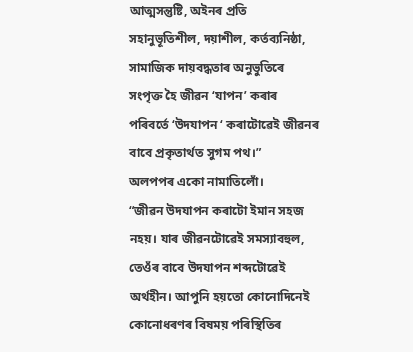আত্মসন্তুষ্টি, অইনৰ প্ৰতি সহানুভূতিশীল, দয়াশীল, কৰ্তব্যনিষ্ঠা, সামাজিক দায়বদ্ধতাৰ অনুভুতিৰে সংপৃক্ত হৈ জীৱন ‘যাপন’ কৰাৰ পৰিবৰ্তে ‘উদযাপন ‘ কৰাটোৱেই জীৱনৰ বাবে প্ৰকৃতাৰ্থত সুগম পথ।”
অলপপৰ একো নামাতিলোঁ।
“জীৱন উদযাপন কৰাটো ইমান সহজ নহয়। যাৰ জীৱনটোৱেই সমস্যাবহুল, তেওঁৰ বাবে উদযাপন শব্দটোৱেই অৰ্থহীন। আপুনি হয়তো কোনোদিনেই কোনোধৰণৰ বিষময় পৰিস্থিতিৰ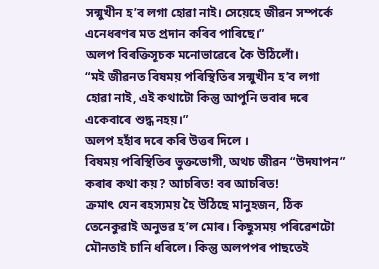সন্মুখীন হ’ব লগা হোৱা নাই। সেয়েহে জীৱন সম্পৰ্কে এনেধৰণৰ মত প্ৰদান কৰিব পাৰিছে।”
অলপ বিৰক্তিসূচক মনোভাৱেৰে কৈ উঠিলোঁ।
“মই জীৱনত বিষময় পৰিস্থিতিৰ সন্মুখীন হ’ব লগা হোৱা নাই, এই কথাটো কিন্তু আপুনি ভবাৰ দৰে একেবাৰে শুদ্ধ নহয়।”
অলপ হহাঁৰ দৰে কৰি উত্তৰ দিলে ।
বিষময় পৰিস্থিতিৰ ভুক্তভোগী, অথচ জীৱন “উদযাপন” কৰাৰ কথা কয়? আচৰিত! বৰ আচৰিত!
ক্ৰমাৎ যেন ৰহস্যময় হৈ উঠিছে মানুহজন, ঠিক তেনেকুৱাই অনুভৱ হ’ল মোৰ। কিছুসময় পৰিৱেশটো মৌনতাই চানি ধৰিলে। কিন্তু অলপপৰ পাছতেই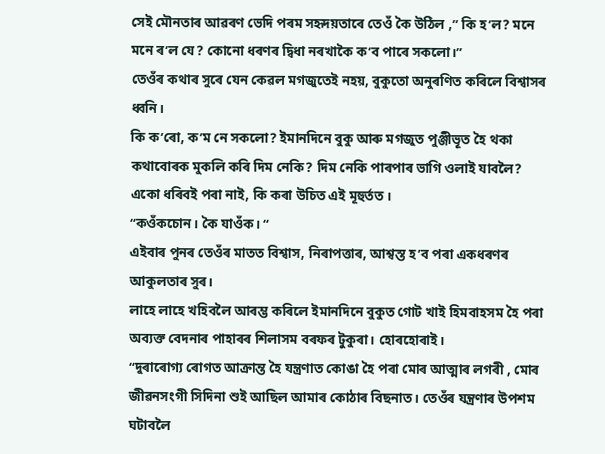সেই মৌনতাৰ আৱৰণ ভেদি পৰম সহৃদয়তাৰে তেওঁ কৈ উঠিল ,” কি হ’ল? মনে মনে ৰ’ল যে? কোনো ধৰণৰ দ্বিধা নৰখাকৈ ক’ব পাৰে সকলো।”
তেওঁৰ কথাৰ সুৰে যেন কেৱল মগজুতেই নহয়, বুকুতো অনুৰণিত কৰিলে বিশ্বাসৰ ধ্বনি।
কি ক’ৰো, ক’ম নে সকলো? ইমানদিনে বুকু আৰু মগজুত পুঞ্জীভূত হৈ থকা কথাবোৰক মুকলি কৰি দিম নেকি? দিম নেকি পাৰপাৰ ভাগি ওলাই যাবলৈ?
একো ধৰিবই পৰা নাই, কি কৰা উচিত এই মূহুৰ্তত ।
“কওঁকচোন। কৈ যাওঁক। “
এইবাৰ পুনৰ তেওঁৰ মাতত বিশ্বাস, নিৰাপত্তাৰ, আশ্বস্ত হ’ব পৰা একধৰণৰ আকুলতাৰ সুৰ।
লাহে লাহে খহিবলৈ আৰম্ভ কৰিলে ইমানদিনে বুকুত গোট খাই হিমবাহসম হৈ পৰা অব্যক্ত বেদনাৰ পাহাৰৰ শিলাসম বৰফৰ টুকুৰা। হোৰহোৰাই।
“দুৰাৰোগ্য ৰোগত আক্ৰান্ত হৈ যন্ত্ৰণাত কোঙা হৈ পৰা মোৰ আত্মাৰ লগৰী , মোৰ জীৱনসংগী সিদিনা শুই আছিল আমাৰ কোঠাৰ বিছনাত। তেওঁৰ যন্ত্ৰণাৰ উপশম ঘটাবলৈ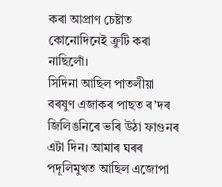কৰা আপ্ৰাণ চেষ্টাত কোনোদিনেই ক্ৰুটি কৰা নাছিলোঁ।
সিদিনা আছিল পাতলীয়া বৰষুণ এজাকৰ পাছত ৰ’দৰ জিলিঙনিৰে ভৰি উঠা ফাগুনৰ এটা দিন। আমাৰ ঘৰৰ পদূলিমুখত আছিল এজোপা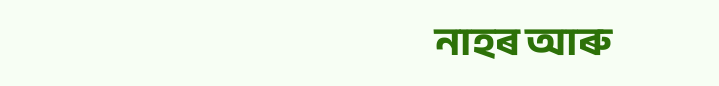নাহৰ আৰু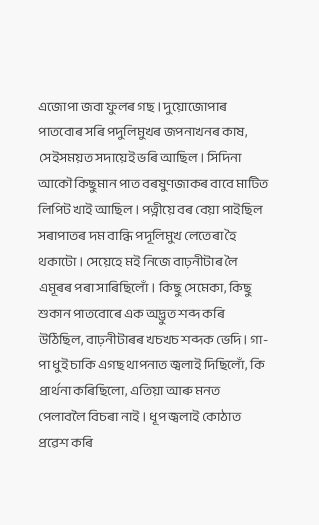এজোপা জবা ফুলৰ গছ। দুয়োজোপাৰ পাতবোৰ সৰি পদুলিমুখৰ জপনাখনৰ কাষ, সেইসময়ত সদায়েই ভৰি আছিল। সিদিনা আকৌ কিছুমান পাত বৰষুণজাকৰ বাবে মাটিত লিপিট খাই আছিল। পত্নীয়ে বৰ বেয়া পাইছিল সৰাপাতৰ দম বান্ধি পদূলিমুখ লেতেৰা হৈ থকাটো। সেয়েহে মই নিজে বাঢ়নীটাৰ লৈ এমূৰৰ পৰা সাৰিছিলোঁ। কিছু সেমেকা, কিছু শুকান পাতবোৰে এক অদ্ভুত শব্দ কৰি উঠিছিল, বাঢ়নীটাৰৰ খচখচ শব্দক ভেদি। গা-পা ধুই চাকি এগছ থাপনাত জ্বলাই দিছিলোঁ, কি প্ৰাৰ্থনা কৰিছিলো, এতিয়া আৰু মনত পেলাবলৈ বিচৰা নাই। ধূপ জ্বলাই কোঠাত প্ৰৱেশ কৰি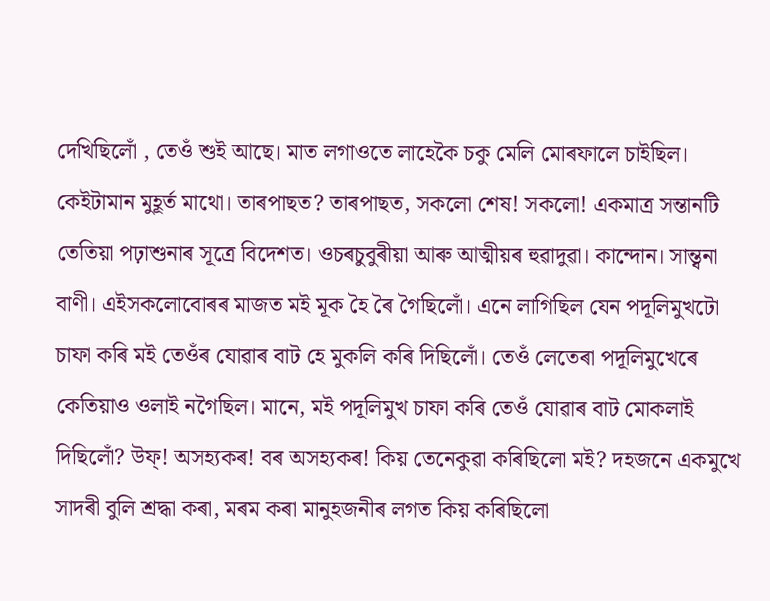দেখিছিলোঁ , তেওঁ শুই আছে। মাত লগাওতে লাহেকৈ চকু মেলি মোৰফালে চাইছিল। কেইটামান মুহূৰ্ত মাথো। তাৰপাছত? তাৰপাছত, সকলো শেষ! সকলো! একমাত্ৰ সন্তানটি তেতিয়া পঢ়াশুনাৰ সূত্ৰে বিদেশত। ওচৰচুবুৰীয়া আৰু আত্মীয়ৰ হুৱাদুৱা। কান্দোন। সান্ত্বনা বাণী। এইসকলোবোৰৰ মাজত মই মূক হৈ ৰৈ গৈছিলোঁ। এনে লাগিছিল যেন পদূলিমুখটো চাফা কৰি মই তেওঁৰ যোৱাৰ বাট হে মুকলি কৰি দিছিলোঁ। তেওঁ লেতেৰা পদূলিমুখেৰে কেতিয়াও ওলাই নগৈছিল। মানে, মই পদূলিমুখ চাফা কৰি তেওঁ যোৱাৰ বাট মোকলাই দিছিলোঁ? উফ্! অসহ্যকৰ! বৰ অসহ্যকৰ! কিয় তেনেকুৱা কৰিছিলো মই? দহজনে একমুখে সাদৰী বুলি শ্ৰদ্ধা কৰা, মৰম কৰা মানুহজনীৰ লগত কিয় কৰিছিলো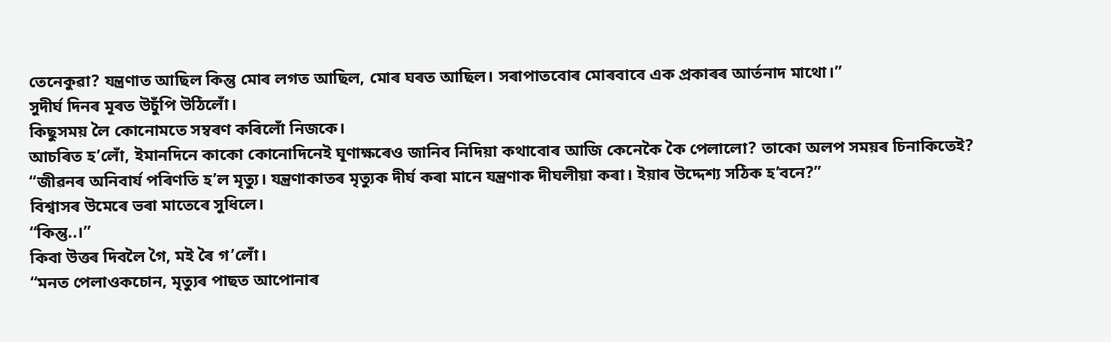তেনেকুৱা? যন্ত্ৰণাত আছিল কিন্তু মোৰ লগত আছিল, মোৰ ঘৰত আছিল। সৰাপাতবোৰ মোৰবাবে এক প্ৰকাৰৰ আৰ্তনাদ মাথো।”
সুদীৰ্ঘ দিনৰ মূৰত উচুঁপি উঠিলোঁ।
কিছুসময় লৈ কোনোমতে সম্বৰণ কৰিলোঁ নিজকে।
আচৰিত হ’লোঁ, ইমানদিনে কাকো কোনোদিনেই ঘূণাক্ষৰেও জানিব নিদিয়া কথাবোৰ আজি কেনেকৈ কৈ পেলালো? তাকো অলপ সময়ৰ চিনাকিতেই?
“জীৱনৰ অনিবাৰ্য পৰিণতি হ’ল মৃত্যু। যন্ত্ৰণাকাতৰ মৃত্যুক দীৰ্ঘ কৰা মানে যন্ত্ৰণাক দীঘলীয়া কৰা। ইয়াৰ উদ্দেশ্য সঠিক হ’বনে?”
বিশ্বাসৰ উমেৰে ভৰা মাতেৰে সুধিলে।
“কিন্তু..।”
কিবা উত্তৰ দিবলৈ গৈ, মই ৰৈ গ’লোঁ।
“মনত পেলাওকচোন, মৃত্যুৰ পাছত আপোনাৰ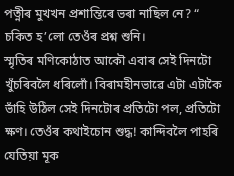পত্নীৰ মুখখন প্ৰশান্তিৰে ভৰা নাছিল নে? “
চকিত হ’লো তেওঁৰ প্ৰশ্ন শুনি।
স্মৃতিৰ মণিকোঠাত আকৌ এবাৰ সেই দিনটো খুঁচৰিবলৈ ধৰিলোঁ। বিৰামহীনভাৱে এটা এটাকৈ ভাঁহি উঠিল সেই দিনটোৰ প্ৰতিটো পল, প্ৰতিটো ক্ষণ। তেওঁৰ কথাইচোন শুদ্ধ! কান্দিবলৈ পাহৰি যেতিয়া মূক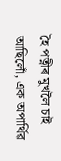হৈ পত্নীৰ মুখলৈ চাই আছিলোঁ, এক অপাৰ্থিৱ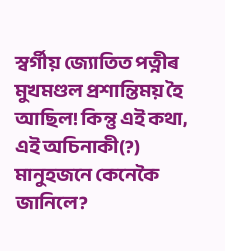স্বৰ্গীয় জ্যোতিত পত্নীৰ মুখমণ্ডল প্ৰশান্তিময় হৈ আছিল! কিন্তু এই কথা, এই অচিনাকী(?) মানুহজনে কেনেকৈ জানিলে?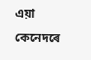এয়া কেনেদৰে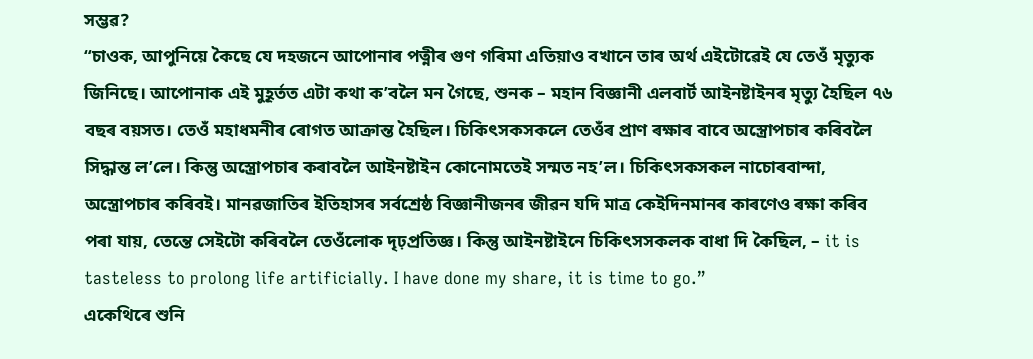সম্ভৱ?
“চাওক, আপুনিয়ে কৈছে যে দহজনে আপোনাৰ পত্নীৰ গুণ গৰিমা এতিয়াও বখানে তাৰ অৰ্থ এইটোৱেই যে তেওঁ মৃত্যুক জিনিছে। আপোনাক এই মুহূৰ্তত এটা কথা ক’বলৈ মন গৈছে, শুনক – মহান বিজ্ঞানী এলবাৰ্ট আইনষ্টাইনৰ মৃত্যু হৈছিল ৭৬ বছৰ বয়সত। তেওঁ মহাধমনীৰ ৰোগত আক্ৰান্ত হৈছিল। চিকিৎসকসকলে তেওঁৰ প্ৰাণ ৰক্ষাৰ বাবে অস্ত্ৰোপচাৰ কৰিবলৈ সিদ্ধান্ত ল’লে। কিন্তু অস্ত্ৰোপচাৰ কৰাবলৈ আইনষ্টাইন কোনোমতেই সন্মত নহ’ল। চিকিৎসকসকল নাচোৰবান্দা, অস্ত্ৰোপচাৰ কৰিবই। মানৱজাতিৰ ইতিহাসৰ সৰ্বশ্ৰেষ্ঠ বিজ্ঞানীজনৰ জীৱন যদি মাত্ৰ কেইদিনমানৰ কাৰণেও ৰক্ষা কৰিব পৰা যায়, তেন্তে সেইটো কৰিবলৈ তেওঁলোক দৃঢ়প্ৰতিজ্ঞ। কিন্তু আইনষ্টাইনে চিকিৎসসকলক বাধা দি কৈছিল, – it is tasteless to prolong life artificially. I have done my share, it is time to go.”
একেথিৰে শুনি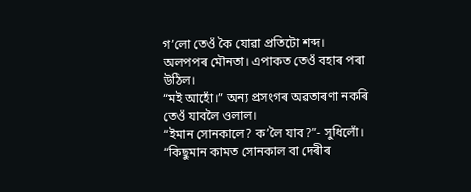গ’লো তেওঁ কৈ যোৱা প্ৰতিটো শব্দ।
অলপপৰ মৌনতা। এপাকত তেওঁ বহাৰ পৰা উঠিল।
“মই আহোঁ।” অন্য প্ৰসংগৰ অৱতাৰণা নকৰি তেওঁ যাবলৈ ওলাল।
“ইমান সোনকালে? ক’লৈ যাব?”- সুধিলোঁ।
“কিছুমান কামত সোনকাল বা দেৰীৰ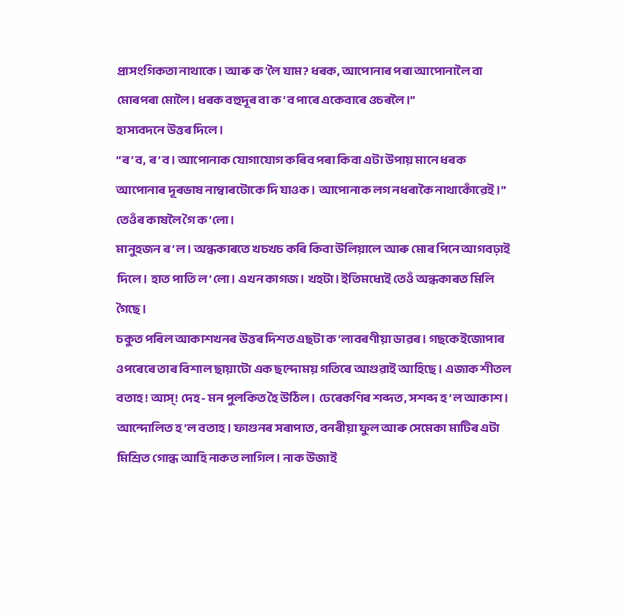প্ৰাসংগিকতা নাথাকে। আৰু ক’লৈ যাম? ধৰক, আপোনাৰ পৰা আপোনালৈ বা মোৰপৰা মোলৈ। ধৰক বহুদূৰ বা ক’ব পাৰে একেবাৰে ওচৰলৈ।”
হাস্যবদনে উত্তৰ দিলে।
“ৰ’ব, ৰ’ব। আপোনাক যোগাযোগ কৰিব পৰা কিবা এটা উপায় মানে ধৰক আপোনাৰ দূৰভাষ নাম্বাৰটোকে দি যাওক। আপোনাক লগ নধৰাকৈ নাথাকোঁৱেই।”
তেওঁৰ কাষলৈ গৈ ক’লো।
মানুহজন ৰ’ল। অন্ধকাৰতে খচখচ কৰি কিবা উলিয়ালে আৰু মোৰ পিনে আগবঢ়াই দিলে। হাত পাতি ল’লো। এখন কাগজ। খহটা। ইতিমধ্যেই তেওঁ অন্ধকাৰত মিলি গৈছে।
চকুত পৰিল আকাশখনৰ উত্তৰ দিশত এছটা ক’লাবৰণীয়া ডাৱৰ। গছকেইজোপাৰ ওপৰেৰে তাৰ বিশাল ছায়াটো এক ছন্দোময় গতিৰে আগুৱাই আহিছে। এজাক শীতল বতাহ! আস্! দেহ- মন পুলকিত হৈ উঠিল। ঢেৰেকণিৰ শব্দত, সশব্দ হ’ল আকাশ। আন্দোলিত হ’ল বতাহ। ফাগুনৰ সৰাপাত, বনৰীয়া ফুল আৰু সেমেকা মাটিৰ এটা মিশ্ৰিত গোন্ধ আহি নাকত লাগিল। নাক উজাই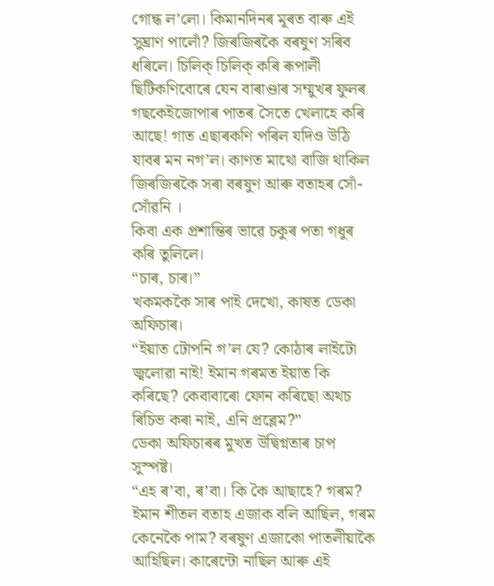গোন্ধ ল’লো। কিমানদিনৰ মূৰত বাৰু এই সুঘ্ৰাণ পালোঁ? জিৰজিৰকৈ বৰষুণ সৰিব ধৰিলে। চিলিক্ চিলিক্ কৰি ৰূপালী ছিটিকণিবোৰে যেন বাৰাণ্ডাৰ সম্মুখৰ ফুলৰ গছকেইজোপাৰ পাতৰ সৈতে খেলাহে কৰি আছে! গাত এছাৰকণি পৰিল যদিও উঠি যাবৰ মন নগ’ল। কাণত মাথো বাজি থাকিল জিৰজিৰকৈ সৰা বৰষুণ আৰু বতাহৰ সোঁ-সোঁৱনি ।
কিবা এক প্ৰশান্তিৰ ভাৱে চকুৰ পতা গধুৰ কৰি তুলিলে।
“চাৰ, চাৰ।”
খকমককৈ সাৰ পাই দেখো, কাষত ডেকা অফিচাৰ।
“ইয়াত টোপনি গ’ল যে? কোঠাৰ লাইটো জ্বলোৱা নাই! ইমান গৰমত ইয়াত কি কৰিছে? কেবাবাৰো ফোন কৰিছো অথচ ৰিচিভ কৰা নাই, এনি প্ৰব্লেম?”
ডেকা অফিচাৰৰ মুখত উদ্বিগ্নতাৰ চাপ সুস্পষ্ট।
“এহ ৰ’বা, ৰ’বা। কি কৈ আছাহে? গৰম? ইমান শীতল বতাহ এজাক বলি আছিল, গৰম কেনেকৈ পাম? বৰষুণ এজাকো পাতলীয়াকৈ আহিছিল। কাৰেন্টো নাছিল আৰু এই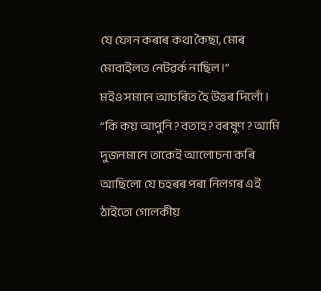যে ফোন কৰাৰ কথা কৈছা, মোৰ মোবাইলত নেটৱৰ্ক নাছিল।”
মইও সমানে আচৰিত হৈ উত্তৰ দিলোঁ।
“কি কয় আপুনি? বতাহ? বৰষুণ ? আমি দুজনমানে তাকেই আলোচনা কৰি আছিলো যে চহৰৰ পৰা নিলগৰ এই ঠাইতো গোলকীয়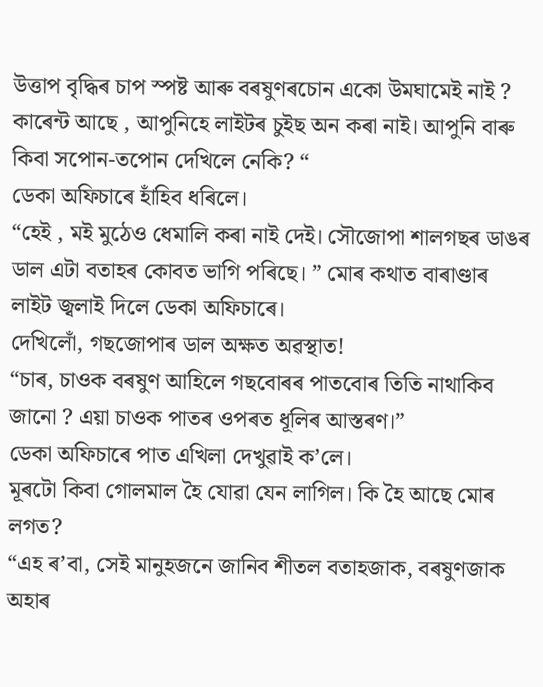উত্তাপ বৃদ্ধিৰ চাপ স্পষ্ট আৰু বৰষুণৰচোন একো উমঘামেই নাই ? কাৰেন্ট আছে , আপুনিহে লাইটৰ চুইছ অন কৰা নাই। আপুনি বাৰু কিবা সপোন-তপোন দেখিলে নেকি? “
ডেকা অফিচাৰে হাঁহিব ধৰিলে।
“হেই , মই মুঠেও ধেমালি কৰা নাই দেই। সৌজোপা শালগছৰ ডাঙৰ ডাল এটা বতাহৰ কোবত ভাগি পৰিছে। ” মোৰ কথাত বাৰাণ্ডাৰ লাইট জ্বলাই দিলে ডেকা অফিচাৰে।
দেখিলোঁ, গছজোপাৰ ডাল অক্ষত অৱস্থাত!
“চাৰ, চাওক বৰষুণ আহিলে গছবোৰৰ পাতবোৰ তিতি নাথাকিব জানো ? এয়া চাওক পাতৰ ওপৰত ধূলিৰ আস্তৰণ।”
ডেকা অফিচাৰে পাত এখিলা দেখুৱাই ক’লে।
মূৰটো কিবা গোলমাল হৈ যোৱা যেন লাগিল। কি হৈ আছে মোৰ লগত?
“এহ ৰ’বা, সেই মানুহজনে জানিব শীতল বতাহজাক, বৰষুণজাক অহাৰ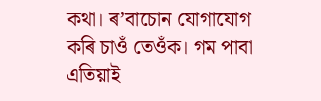কথা। ৰ’বাচোন যোগাযোগ কৰি চাওঁ তেওঁক। গম পাবা এতিয়াই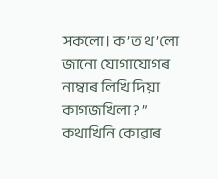সকলো। ক’ত থ’লো জানো যোগাযোগৰ নাম্বাৰ লিখি দিয়া কাগজখিলা? ” কথাখিনি কোৱাৰ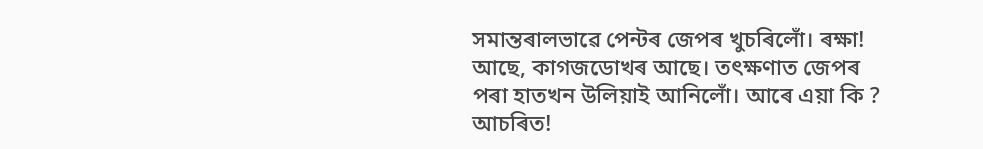সমান্তৰালভাৱে পেন্টৰ জেপৰ খুচৰিলোঁ। ৰক্ষা! আছে, কাগজডোখৰ আছে। তৎক্ষণাত জেপৰ পৰা হাতখন উলিয়াই আনিলোঁ। আৰে এয়া কি ? আচৰিত!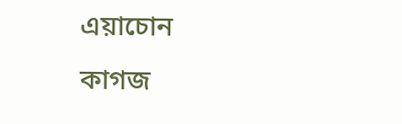এয়াচোন কাগজ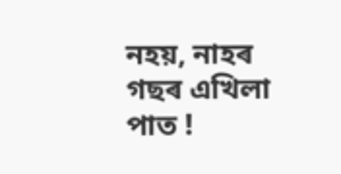নহয়, নাহৰ গছৰ এখিলা পাত !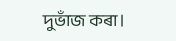দুভাঁজ কৰা।